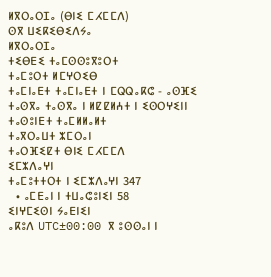ⵍⴳⵔⴰⵔⵊⴰ (ⴱⵏⵉ ⵎⵃⵎⵎⴷ)
ⵙⴳ ⵡⵉⴽⵉⴱⵉⴷⵢⴰ
ⵍⴳⵔⴰⵔⵊⴰ
ⵜⵉⴱⴹⵉ ⵜⴰⵎⵙⵙⵓⴳⵓⵔⵜ
ⵜⴰⵎⵓⵔⵜ ⵍⵎⵖⵔⵉⴱ
ⵜⴰⵎⵏⴰⴹⵜ ⵜⴰⵎⵏⴰⴹⵜ ⵏ ⵎⵕⵕⴰⴽⵛ - ⴰⵙⴼⵉ
ⵜⴰⵙⴳⴰ ⵜⴰⵙⴳⴰ ⵏ ⵍⵇⵇⵍⵄⵜ ⵏ ⵉⵙⵔⵖⵉⵏⵏ
ⵜⴰⵙⵓⵏⴹⵜ ⵜⴰⵎⵍⵍⴰⵍⵜ
ⵜⴰⴳⵔⴰⵡⵜ ⵣⵎⵔⴰⵏ
ⵜⴰⵔⴼⵉⵇⵜ ⴱⵏⵉ ⵎⵃⵎⵎⴷ
ⵉⵎⵣⴷⴰⵖⵏ
ⵜⴰⵎⵓⵜⵜⵔⵜ ⵏ ⵉⵎⵣⴷⴰⵖⵏ 347
  • ⴰⵎⴹⴰⵏ ⵏ ⵜⵡⴰⵛⵓⵏⵉⵏ 58
ⵉⵏⵖⵎⵉⵙⵏ ⵢⴰⴹⵏⵉⵏ
ⴰⴽⵓⴷ UTC±00:00 ⴳ ⵓⵙⵙⴰⵏ ⵏ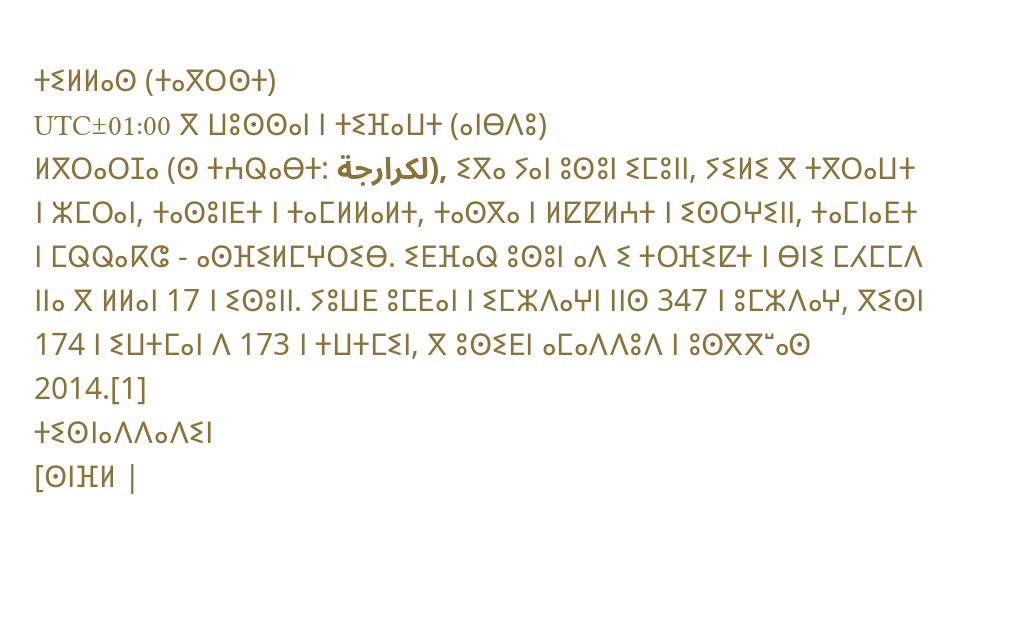ⵜⵉⵍⵍⴰⵙ (ⵜⴰⴳⵔⵙⵜ)
UTC±01:00 ⴳ ⵡⵓⵙⵙⴰⵏ ⵏ ⵜⵉⴼⴰⵡⵜ (ⴰⵏⴱⴷⵓ)
ⵍⴳⵔⴰⵔⵊⴰ (ⵙ ⵜⵄⵕⴰⴱⵜ: لكرارجة), ⵉⴳⴰ ⵢⴰⵏ ⵓⵙⵓⵏ ⵉⵎⵓⵏⵏ, ⵢⵉⵍⵉ ⴳ ⵜⴳⵔⴰⵡⵜ ⵏ ⵣⵎⵔⴰⵏ, ⵜⴰⵙⵓⵏⴹⵜ ⵏ ⵜⴰⵎⵍⵍⴰⵍⵜ, ⵜⴰⵙⴳⴰ ⵏ ⵍⵇⵇⵍⵄⵜ ⵏ ⵉⵙⵔⵖⵉⵏⵏ, ⵜⴰⵎⵏⴰⴹⵜ ⵏ ⵎⵕⵕⴰⴽⵛ - ⴰⵙⴼⵉⵍⵎⵖⵔⵉⴱ. ⵉⴹⴼⴰⵕ ⵓⵙⵓⵏ ⴰⴷ ⵉ ⵜⵔⴼⵉⵇⵜ ⵏ ⴱⵏⵉ ⵎⵃⵎⵎⴷ ⵏⵏⴰ ⴳ ⵍⵍⴰⵏ 17 ⵏ ⵉⵙⵓⵏⵏ. ⵢⵓⵡⴹ ⵓⵎⴹⴰⵏ ⵏ ⵉⵎⵣⴷⴰⵖⵏ ⵏⵏⵙ 347 ⵏ ⵓⵎⵣⴷⴰⵖ, ⴳⵉⵙⵏ 174 ⵏ ⵉⵡⵜⵎⴰⵏ ⴷ 173 ⵏ ⵜⵡⵜⵎⵉⵏ, ⴳ ⵓⵙⵉⴹⵏ ⴰⵎⴰⴷⴷⵓⴷ ⵏ ⵓⵙⴳⴳⵯⴰⵙ 2014.[1]
ⵜⵉⵙⵏⴰⴷⴷⴰⴷⵉⵏ
[ⵙⵏⴼⵍ |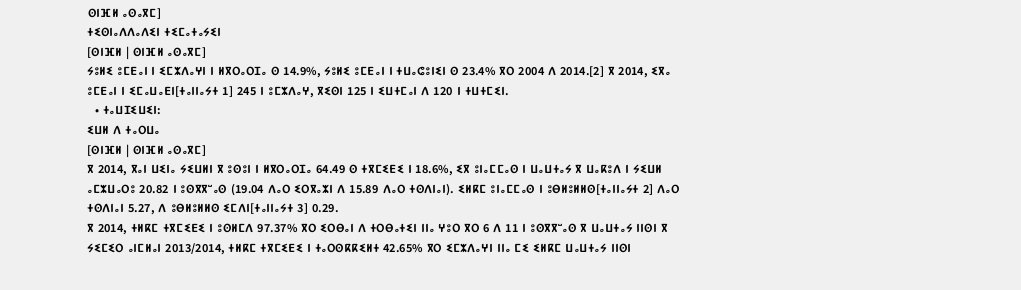ⵙⵏⴼⵍ ⴰⵙⴰⴳⵎ]
ⵜⵉⵙⵏⴰⴷⴷⴰⴷⵉⵏ ⵜⵉⵎⴰⵜⴰⵢⵉⵏ
[ⵙⵏⴼⵍ | ⵙⵏⴼⵍ ⴰⵙⴰⴳⵎ]
ⵢⵓⵍⵉ ⵓⵎⴹⴰⵏ ⵏ ⵉⵎⵣⴷⴰⵖⵏ ⵏ ⵍⴳⵔⴰⵔⵊⴰ ⵙ 14.9%, ⵢⵓⵍⵉ ⵓⵎⴹⴰⵏ ⵏ ⵜⵡⴰⵛⵓⵏⵉⵏ ⵙ 23.4% ⴳⵔ 2004 ⴷ 2014.[2] ⴳ 2014, ⵉⴳⴰ ⵓⵎⴹⴰⵏ ⵏ ⵉⵎⴰⵡⴰⴹⵏ[ⵜⴰⵏⵏⴰⵢⵜ 1] 245 ⵏ ⵓⵎⵣⴷⴰⵖ, ⴳⵉⵙⵏ 125 ⵏ ⵉⵡⵜⵎⴰⵏ ⴷ 120 ⵏ ⵜⵡⵜⵎⵉⵏ.
  • ⵜⴰⵡⵊⵉⵡⵉⵏ:
ⵉⵡⵍ ⴷ ⵜⴰⵔⵡⴰ
[ⵙⵏⴼⵍ | ⵙⵏⴼⵍ ⴰⵙⴰⴳⵎ]
ⴳ 2014, ⴳⴰⵏ ⵡⵉⵏⴰ ⵢⵉⵡⵍⵏ ⴳ ⵓⵙⵓⵏ ⵏ ⵍⴳⵔⴰⵔⵊⴰ 64.49 ⵙ ⵜⴳⵎⵉⴹⵉ ⵏ 18.6%, ⵉⴳ ⵓⵏⴰⵎⵎⴰⵙ ⵏ ⵡⴰⵡⵜⴰⵢ ⴳ ⵡⴰⴽⵓⴷ ⵏ ⵢⵉⵡⵍ ⴰⵎⵣⵡⴰⵔⵓ 20.82 ⵏ ⵓⵙⴳⴳⵯⴰⵙ (19.04 ⴷⴰⵔ ⵉⵔⴳⴰⵣⵏ ⴷ 15.89 ⴷⴰⵔ ⵜⵙⴷⵏⴰⵏ). ⵉⵍⴽⵎ ⵓⵏⴰⵎⵎⴰⵙ ⵏ ⵓⴱⵍⵓⵍⵍⵙ[ⵜⴰⵏⵏⴰⵢⵜ 2] ⴷⴰⵔ ⵜⵙⴷⵏⴰⵏ 5.27, ⴷ ⵓⴱⵍⵓⵍⵍⵙ ⵉⵎⴷⵏ[ⵜⴰⵏⵏⴰⵢⵜ 3] 0.29.
ⴳ 2014, ⵜⵍⴽⵎ ⵜⴳⵎⵉⴹⵉ ⵏ ⵓⵙⵍⵎⴷ 97.37% ⴳⵔ ⵉⵔⴱⴰⵏ ⴷ ⵜⵔⴱⴰⵜⵉⵏ ⵏⵏⴰ ⵖⵓⵔ ⴳⵔ 6 ⴷ 11 ⵏ ⵓⵙⴳⴳⵯⴰⵙ ⴳ ⵡⴰⵡⵜⴰⵢ ⵏⵏⵙⵏ ⴳ ⵢⵉⵎⵉⵔ ⴰⵏⵎⵍⴰⵏ 2013/2014, ⵜⵍⴽⵎ ⵜⴳⵎⵉⴹⵉ ⵏ ⵜⴰⵔⵙⴽⴽⵉⵍⵜ 42.65% ⴳⵔ ⵉⵎⵣⴷⴰⵖⵏ ⵏⵏⴰ ⵎⵉ ⵉⵍⴽⵎ ⵡⴰⵡⵜⴰⵢ ⵏⵏⵙⵏ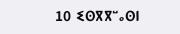10 ⵉⵙⴳⴳⵯⴰⵙⵏ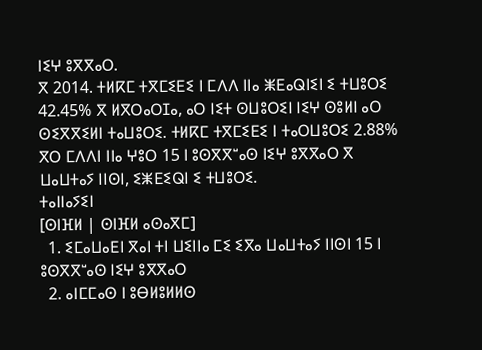ⵏⵉⵖ ⵓⴳⴳⴰⵔ.
ⴳ 2014. ⵜⵍⴽⵎ ⵜⴳⵎⵉⴹⵉ ⵏ ⵎⴷⴷ ⵏⵏⴰ ⵥⴹⴰⵕⵏⵉⵏ ⵉ ⵜⵡⵓⵔⵉ 42.45% ⴳ ⵍⴳⵔⴰⵔⵊⴰ, ⴰⵔ ⵏⵉⵜ ⵙⵡⵓⵔⵉⵏ ⵏⵉⵖ ⵙⵓⵍⵏ ⴰⵔ ⵙⵉⴳⴳⵉⵍⵏ ⵜⴰⵡⵓⵔⵉ. ⵜⵍⴽⵎ ⵜⴳⵎⵉⴹⵉ ⵏ ⵜⴰⵔⵡⵓⵔⵉ 2.88% ⴳⵔ ⵎⴷⴷⵏ ⵏⵏⴰ ⵖⵓⵔ 15 ⵏ ⵓⵙⴳⴳⵯⴰⵙ ⵏⵉⵖ ⵓⴳⴳⴰⵔ ⴳ ⵡⴰⵡⵜⴰⵢ ⵏⵏⵙⵏ, ⵉⵥⴹⵉⵕⵏ ⵉ ⵜⵡⵓⵔⵉ.
ⵜⴰⵏⵏⴰⵢⵉⵏ
[ⵙⵏⴼⵍ | ⵙⵏⴼⵍ ⴰⵙⴰⴳⵎ]
  1. ⵉⵎⴰⵡⴰⴹⵏ ⴳⴰⵏ ⵜⵏ ⵡⵉⵏⵏⴰ ⵎⵉ ⵉⴳⴰ ⵡⴰⵡⵜⴰⵢ ⵏⵏⵙⵏ 15 ⵏ ⵓⵙⴳⴳⵯⴰⵙ ⵏⵉⵖ ⵓⴳⴳⴰⵔ
  2. ⴰⵏⵎⵎⴰⵙ ⵏ ⵓⴱⵍⵓⵍⵍⵙ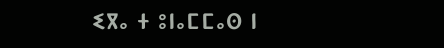ⵉⴳⴰ ⵜ ⵓⵏⴰⵎⵎⴰⵙ ⵏ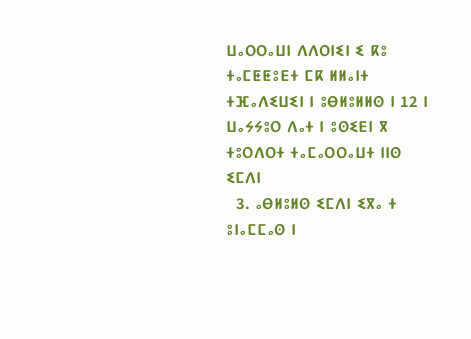ⵡⴰⵔⵔⴰⵡⵏ ⴷⴷⵔⵏⵉⵏ ⵉ ⴽⵓ ⵜⴰⵎⵟⵟⵓⴹⵜ ⵎⴽ ⵍⵍⴰⵏⵜ ⵜⴼⴰⴷⵉⵡⵉⵏ ⵏ ⵓⴱⵍⵓⵍⵍⵙ ⵏ 12 ⵏ ⵡⴰⵢⵢⵓⵔ ⴷⴰⵜ ⵏ ⵓⵙⵉⴹⵏ ⴳ ⵜⵓⵔⴷⵔⵜ ⵜⴰⵎⴰⵔⵔⴰⵡⵜ ⵏⵏⵙ ⵉⵎⴷⵏ
  3. ⴰⴱⵍⵓⵍⵙ ⵉⵎⴷⵏ ⵉⴳⴰ ⵜ ⵓⵏⴰⵎⵎⴰⵙ ⵏ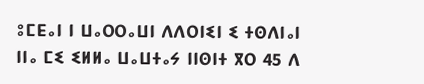ⵓⵎⴹⴰⵏ ⵏ ⵡⴰⵔⵔⴰⵡⵏ ⴷⴷⵔⵏⵉⵏ ⵉ ⵜⵙⴷⵏⴰⵏ ⵏⵏⴰ ⵎⵉ ⵉⵍⵍⴰ ⵡⴰⵡⵜⴰⵢ ⵏⵏⵙⵏⵜ ⴳⵔ 45 ⴷ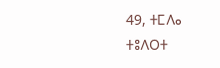49, ⵜⵎⴷⴰ ⵜⵓⴷⵔⵜ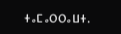ⵜⴰⵎⴰⵔⵔⴰⵡⵜ.